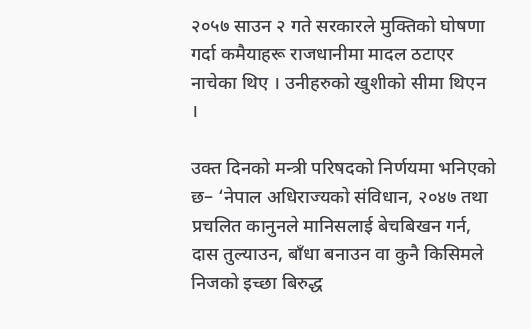२०५७ साउन २ गते सरकारले मुक्तिको घोषणा गर्दा कमैयाहरू राजधानीमा मादल ठटाएर नाचेका थिए । उनीहरुको खुशीको सीमा थिएन ।

उक्त दिनको मन्त्री परिषदको निर्णयमा भनिएको छ– ‘नेपाल अधिराज्यको संविधान, २०४७ तथा प्रचलित कानुनले मानिसलाई बेचबिखन गर्न, दास तुल्याउन, बाँधा बनाउन वा कुनै किसिमले निजको इच्छा बिरुद्ध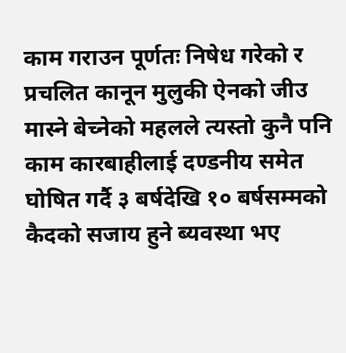काम गराउन पूर्णतः निषेध गरेको र प्रचलित कानून मुलुकी ऐनको जीउ मास्ने बेच्नेको महलले त्यस्तो कुनै पनि काम कारबाहीलाई दण्डनीय समेत घोषित गर्दै ३ बर्षदेखि १० बर्षसम्मको कैदको सजाय हुने ब्यवस्था भए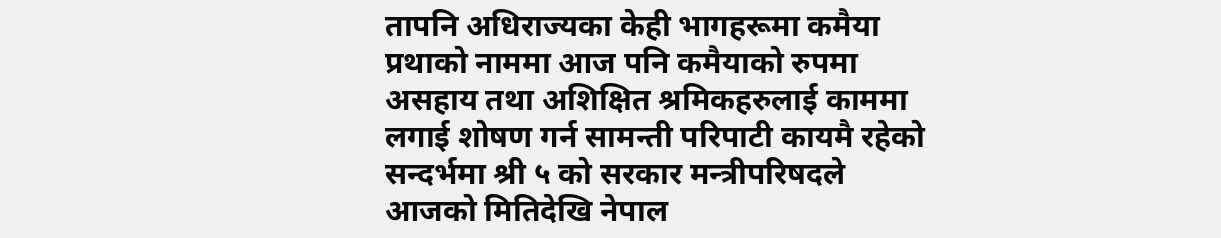तापनि अधिराज्यका केही भागहरूमा कमैया प्रथाको नाममा आज पनि कमैयाको रुपमा असहाय तथा अशिक्षित श्रमिकहरुलाई काममा लगाई शोषण गर्न सामन्ती परिपाटी कायमै रहेको सन्दर्भमा श्री ५ को सरकार मन्त्रीपरिषदले आजको मितिदेखि नेपाल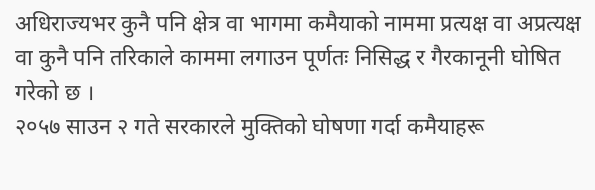अधिराज्यभर कुनै पनि क्षेत्र वा भागमा कमैयाको नाममा प्रत्यक्ष वा अप्रत्यक्ष वा कुनै पनि तरिकाले काममा लगाउन पूर्णतः निसिद्ध र गैरकानूनी घोषित गरेको छ ।
२०५७ साउन २ गते सरकारले मुक्तिको घोषणा गर्दा कमैयाहरू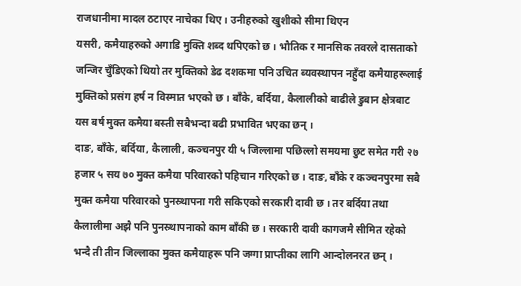राजधानीमा मादल ठटाएर नाचेका थिए । उनीहरुको खुशीको सीमा थिएन
यसरी, कमैयाहरुको अगाडि मुक्ति शब्द थपिएको छ । भौतिक र मानसिक तवरले दासताको जन्जिर चुँडिएको थियो तर मुक्तिको डेढ दशकमा पनि उचित ब्यवस्थापन नहुँदा कमैयाहरूलाई मुक्तिको प्रसंग हर्ष न विस्मात भएको छ । बाँके, बर्दिया, कैलालीको बाढीले डुबान क्षेत्रबाट यस बर्ष मुक्त कमैया बस्ती सबैभन्दा बढी प्रभावित भएका छन् ।
दाङ, बाँके, बर्दिया, कैलाली, कञ्चनपुर यी ५ जिल्लामा पछिल्लो समयमा छुट समेत गरी २७ हजार ५ सय ७० मुक्त कमैया परिवारको पहिचान गरिएको छ । दाङ, बाँके र कञ्चनपुरमा सबै मुक्त कमैया परिवारको पुनस्र्थापना गरी सकिएको सरकारी दावी छ । तर बर्दिया तथा कैलालीमा अझै पनि पुनस्र्थापनाको काम बाँकी छ । सरकारी दावी कागजमै सीमित रहेको भन्दै ती तीन जिल्लाका मुक्त कमैयाहरू पनि जग्गा प्राप्तीका लागि आन्दोलनरत छन् ।